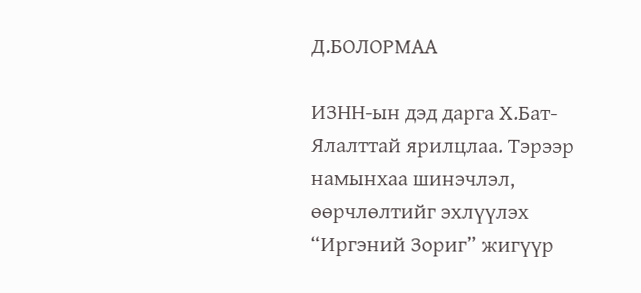Д.БОЛОРМАА

ИЗНН-ын дэд дарга Х.Бат-Ялалттай ярилцлаа. Тэрээр намынхаа шинэчлэл, өөрчлөлтийг эхлүүлэх “Иргэний Зориг” жигүүр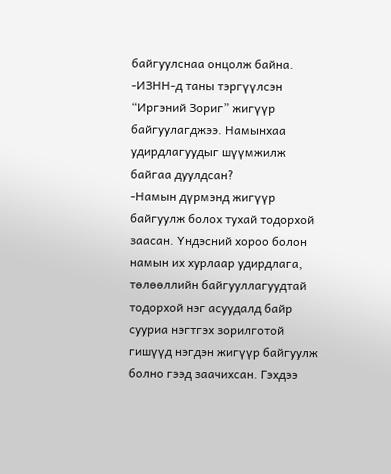байгуулснаа онцолж байна.
-ИЗНН-д таны тэргүүлсэн “Иргэний Зориг” жигүүр байгуулагджээ. Намынхаа удирдлагуудыг шүүмжилж байгаа дуулдсан?
-Намын дүрмэнд жигүүр байгуулж болох тухай тодорхой заасан. Үндэсний хороо болон намын их хурлаар удирдлага, төлөөллийн байгууллагуудтай тодорхой нэг асуудалд байр сууриа нэгтгэх зорилготой гишүүд нэгдэн жигүүр байгуулж болно гээд заачихсан. Гэхдээ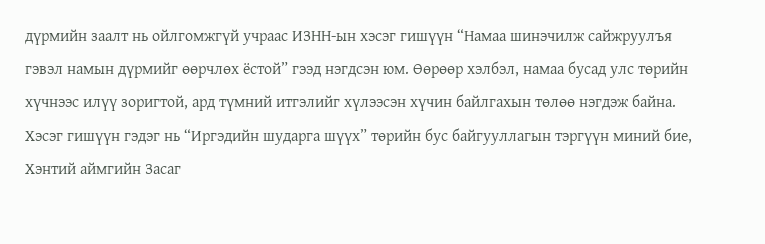дүрмийн заалт нь ойлгомжгүй учраас ИЗНН-ын хэсэг гишүүн “Намаа шинэчилж сайжруулъя гэвэл намын дүрмийг өөрчлөх ёстой” гээд нэгдсэн юм. Өөрөөр хэлбэл, намаа бусад улс төрийн хүчнээс илүү зоригтой, ард түмний итгэлийг хүлээсэн хүчин байлгахын төлөө нэгдэж байна. Хэсэг гишүүн гэдэг нь “Иргэдийн шударга шүүх” төрийн бус байгууллагын тэргүүн миний бие, Хэнтий аймгийн Засаг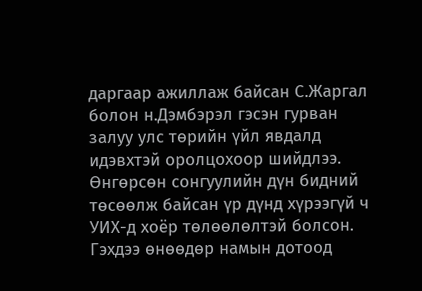даргаар ажиллаж байсан С.Жаргал болон н.Дэмбэрэл гэсэн гурван залуу улс төрийн үйл явдалд идэвхтэй оролцохоор шийдлээ. Өнгөрсөн сонгуулийн дүн бидний төсөөлж байсан үр дүнд хүрээгүй ч УИХ-д хоёр төлөөлөлтэй болсон. Гэхдээ өнөөдөр намын дотоод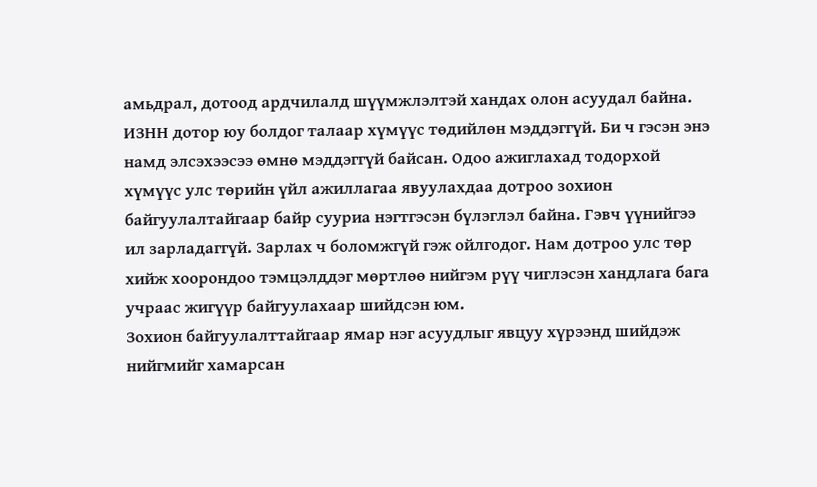амьдрал, дотоод ардчилалд шүүмжлэлтэй хандах олон асуудал байна. ИЗНН дотор юу болдог талаар хүмүүс төдийлөн мэддэггүй. Би ч гэсэн энэ намд элсэхээсээ өмнө мэддэггүй байсан. Одоо ажиглахад тодорхой хүмүүс улс төрийн үйл ажиллагаа явуулахдаа дотроо зохион байгуулалтайгаар байр сууриа нэгтгэсэн бүлэглэл байна. Гэвч үүнийгээ ил зарладаггүй. Зарлах ч боломжгүй гэж ойлгодог. Нам дотроо улс төр хийж хоорондоо тэмцэлддэг мөртлөө нийгэм рүү чиглэсэн хандлага бага учраас жигүүр байгуулахаар шийдсэн юм.
Зохион байгуулалттайгаар ямар нэг асуудлыг явцуу хүрээнд шийдэж нийгмийг хамарсан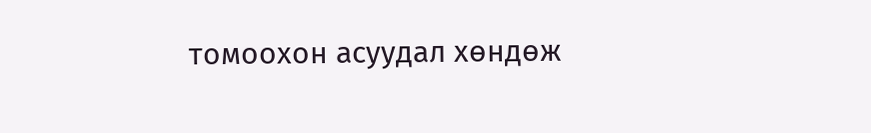томоохон асуудал хөндөж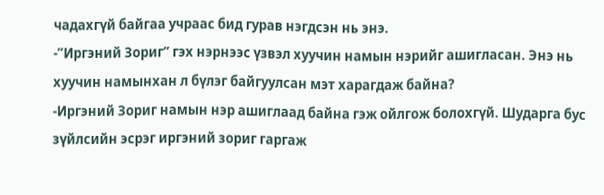чадахгүй байгаа учраас бид гурав нэгдсэн нь энэ.
-”Иргэний Зориг” гэх нэрнээс үзвэл хуучин намын нэрийг ашигласан. Энэ нь хуучин намынхан л бүлэг байгуулсан мэт харагдаж байна?
-Иргэний Зориг намын нэр ашиглаад байна гэж ойлгож болохгүй. Шударга бус зүйлсийн эсрэг иргэний зориг гаргаж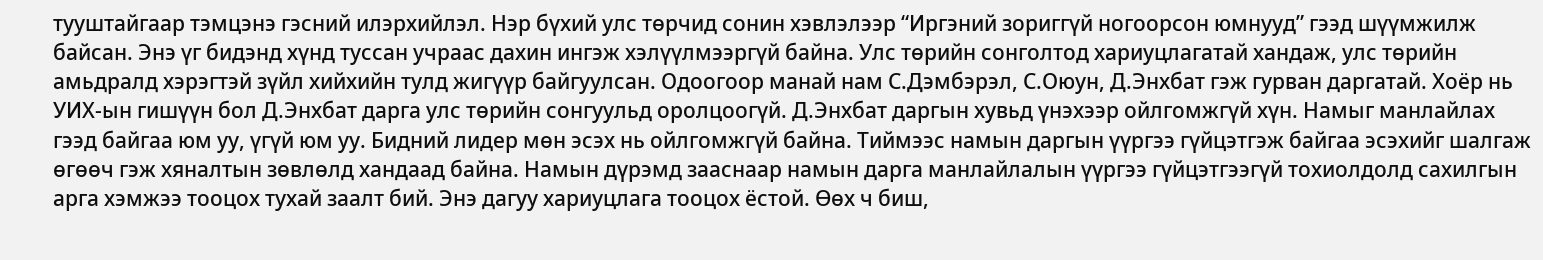тууштайгаар тэмцэнэ гэсний илэрхийлэл. Нэр бүхий улс төрчид сонин хэвлэлээр “Иргэний зориггүй ногоорсон юмнууд” гээд шүүмжилж байсан. Энэ үг бидэнд хүнд туссан учраас дахин ингэж хэлүүлмээргүй байна. Улс төрийн сонголтод хариуцлагатай хандаж, улс төрийн амьдралд хэрэгтэй зүйл хийхийн тулд жигүүр байгуулсан. Одоогоор манай нам С.Дэмбэрэл, С.Оюун, Д.Энхбат гэж гурван даргатай. Хоёр нь УИХ-ын гишүүн бол Д.Энхбат дарга улс төрийн сонгуульд оролцоогүй. Д.Энхбат даргын хувьд үнэхээр ойлгомжгүй хүн. Намыг манлайлах гээд байгаа юм уу, үгүй юм уу. Бидний лидер мөн эсэх нь ойлгомжгүй байна. Тиймээс намын даргын үүргээ гүйцэтгэж байгаа эсэхийг шалгаж өгөөч гэж хяналтын зөвлөлд хандаад байна. Намын дүрэмд зааснаар намын дарга манлайлалын үүргээ гүйцэтгээгүй тохиолдолд сахилгын арга хэмжээ тооцох тухай заалт бий. Энэ дагуу хариуцлага тооцох ёстой. Өөх ч биш,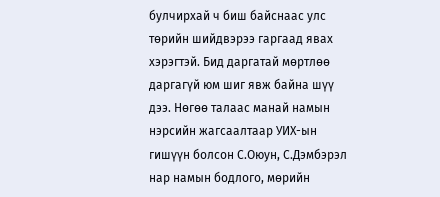булчирхай ч биш байснаас улс төрийн шийдвэрээ гаргаад явах хэрэгтэй. Бид даргатай мөртлөө даргагүй юм шиг явж байна шүү дээ. Нөгөө талаас манай намын нэрсийн жагсаалтаар УИХ-ын гишүүн болсон С.Оюун, С.Дэмбэрэл нар намын бодлого, мөрийн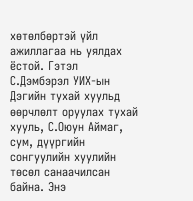хөтөлбөртэй үйл ажиллагаа нь уялдах ёстой. Гэтэл С.Дэмбэрэл УИХ-ын Дэгийн тухай хуульд өөрчлөлт оруулах тухай хууль, С.Оюун Аймаг, сум, дүүргийн сонгуулийн хуулийн төсөл санаачилсан байна. Энэ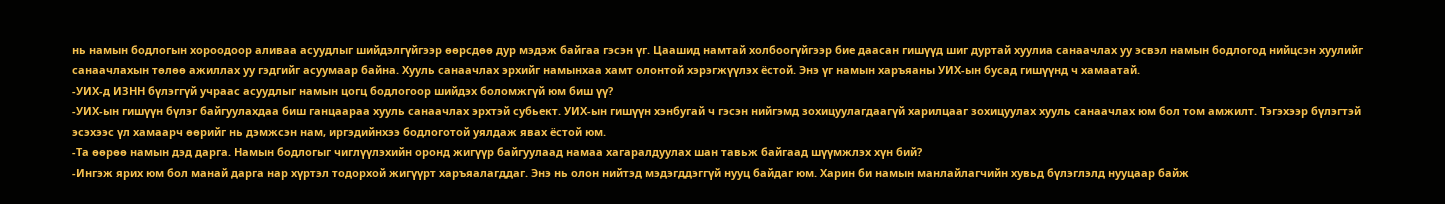нь намын бодлогын хороодоор аливаа асуудлыг шийдэлгүйгээр өөрсдөө дур мэдэж байгаа гэсэн үг. Цаашид намтай холбоогүйгээр бие даасан гишүүд шиг дуртай хуулиа санаачлах уу эсвэл намын бодлогод нийцсэн хуулийг санаачлахын төлөө ажиллах уу гэдгийг асуумаар байна. Хууль санаачлах эрхийг намынхаа хамт олонтой хэрэгжүүлэх ёстой. Энэ үг намын харъяаны УИХ-ын бусад гишүүнд ч хамаатай.
-УИХ-д ИЗНН бүлэггүй учраас асуудлыг намын цогц бодлогоор шийдэх боломжгүй юм биш үү?
-УИХ-ын гишүүн бүлэг байгуулахдаа биш ганцаараа хууль санаачлах эрхтэй субьект. УИХ-ын гишүүн хэнбугай ч гэсэн нийгэмд зохицуулагдаагүй харилцааг зохицуулах хууль санаачлах юм бол том амжилт. Тэгэхээр бүлэгтэй эсэхээс үл хамаарч өөрийг нь дэмжсэн нам, иргэдийнхээ бодлоготой уялдаж явах ёстой юм.
-Та өөрөө намын дэд дарга. Намын бодлогыг чиглүүлэхийн оронд жигүүр байгуулаад намаа хагаралдуулах шан тавьж байгаад шүүмжлэх хүн бий?
-Ингэж ярих юм бол манай дарга нар хүртэл тодорхой жигүүрт харъяалагддаг. Энэ нь олон нийтэд мэдэгддэггүй нууц байдаг юм. Харин би намын манлайлагчийн хувьд бүлэглэлд нууцаар байж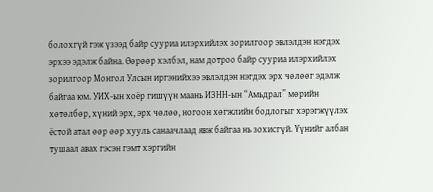болохгүй гэж үзээд байр сууриа илэрхийлэх зорилгоор эвлэлдэн нэгдэх эрхээ эдэлж байна. Өөрөөр хэлбэл, нам дотроо байр сууриа илэрхийлэх зорилгоор Монгол Улсын иргэнийхээ эвлэлдэн нэгдэх эрх чөлөөг эдэлж байгаа юм. УИХ-ын хоёр гишүүн маань ИЗНН-ын “Амьдрал” мөрийн хөтөлбөр, хүний эрх, эрх чөлөө, ногоон хөгжлийн бодлогыг хэрэгжүүлэх ёстой атал өөр өөр хууль санаачлаад явж байгаа нь зохисгүй. Үүнийг албан тушаал авах гэсэн гэмт хэргийн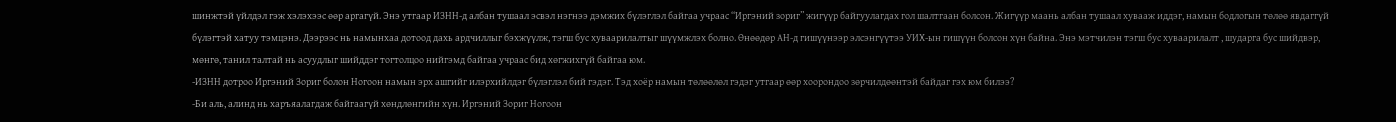шинжтэй үйлдэл гэж хэлэхээс өөр аргагүй. Энэ утгаар ИЗНН-д албан тушаал эсвэл нэгнээ дэмжих бүлэглэл байгаа учраас “Иргэний зориг” жигүүр байгуулагдах гол шалтгаан болсон. Жигүүр маань албан тушаал хувааж иддэг, намын бодлогын төлөө явдаггүй бүлэгтэй хатуу тэмцэнэ. Дээрээс нь намынхаа дотоод дахь ардчиллыг бэхжүүлж, тэгш бус хуваарилалтыг шүүмжлэх болно. Өнөөдөр АН-д гишүүнээр элсэнгүүтээ УИХ-ын гишүүн болсон хүн байна. Энэ мэтчилэн тэгш бус хуваарилалт , шударга бус шийдвэр, мөнгө, танил талтай нь асуудлыг шийддэг тогтолцоо нийгэмд байгаа учраас бид хөгжихгүй байгаа юм.
-ИЗНН дотроо Иргэний Зориг болон Ногоон намын эрх ашгийг илэрхийлдэг бүлэглэл бий гэдэг. Тэд хоёр намын төлөөлөл гэдэг утгаар өөр хоорондоо зөрчилдөөнтэй байдаг гэх юм билээ?
-Би аль, алинд нь харъяалагдаж байгаагүй хөндлөнгийн хүн. Иргэний Зориг Ногоон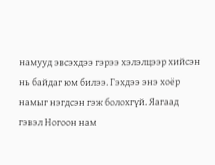намууд эвсэхдээ гэрээ хэлэлцээр хийсэн нь байдаг юм билээ. Гэхдээ энэ хоёр намыг нэгдсэн гэж болохгүй. Яагаад гэвэл Ногоон нам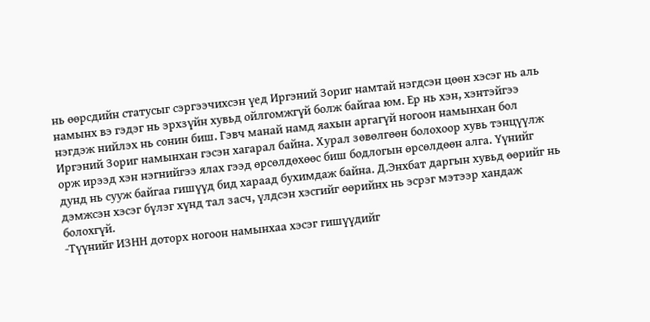нь өөрсдийн статусыг сэргээчихсэн үед Иргэний Зориг намтай нэгдсэн цөөн хэсэг нь аль намынх вэ гэдэг нь эрхзүйн хувьд ойлгомжгүй болж байгаа юм. Ер нь хэн, хэнтэйгээ нэгдэж нийлэх нь сонин биш. Гэвч манай намд яахын аргагүй ногоон намынхан бол Иргэний Зориг намынхан гэсэн хагарал байна. Хурал зөвөлгөөн болохоор хувь тэнцүүлж орж ирээд хэн нэгнийгээ ялах гээд өрсөлдөхөөс биш бодлогын өрсөлдөөн алга. Үүнийг дунд нь сууж байгаа гишүүд бид хараад бухимдаж байна. Д.Энхбат даргын хувьд өөрийг нь дэмжсэн хэсэг бүлэг хүнд тал засч, үлдсэн хэсгийг өөрийнх нь эсрэг мэтээр хандаж болохгүй.
-Түүнийг ИЗНН доторх ногоон намынхаа хэсэг гишүүдийг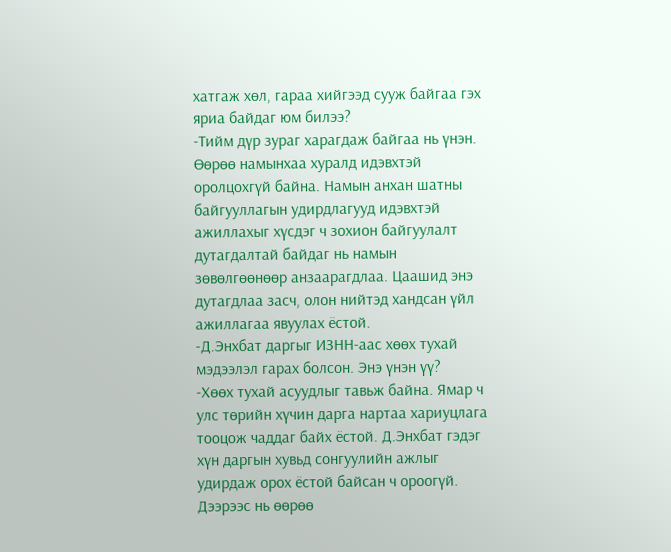хатгаж хөл, гараа хийгээд сууж байгаа гэх яриа байдаг юм билээ?
-Тийм дүр зураг харагдаж байгаа нь үнэн. Өөрөө намынхаа хуралд идэвхтэй оролцохгүй байна. Намын анхан шатны байгууллагын удирдлагууд идэвхтэй ажиллахыг хүсдэг ч зохион байгуулалт дутагдалтай байдаг нь намын зөвөлгөөнөөр анзаарагдлаа. Цаашид энэ дутагдлаа засч, олон нийтэд хандсан үйл ажиллагаа явуулах ёстой.
-Д.Энхбат даргыг ИЗНН-аас хөөх тухай мэдээлэл гарах болсон. Энэ үнэн үү?
-Хөөх тухай асуудлыг тавьж байна. Ямар ч улс төрийн хүчин дарга нартаа хариуцлага тооцож чаддаг байх ёстой. Д.Энхбат гэдэг хүн даргын хувьд сонгуулийн ажлыг удирдаж орох ёстой байсан ч ороогүй. Дээрээс нь өөрөө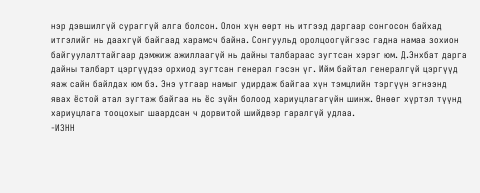нэр дэвшилгүй сураггүй алга болсон. Олон хүн өөрт нь итгээд даргаар сонгосон байхад итгэлийг нь даахгүй байгаад харамсч байна. Сонгуульд оролцоогүйгээс гадна намаа зохион байгуулалттайгаар дэмжиж ажиллаагүй нь дайны талбараас зугтсан хэрэг юм. Д.Энхбат дарга дайны талбарт цэргүүдээ орхиод зугтсан генерал гэсэн үг. Ийм байтал генералгүй цэргүүд яаж сайн байлдах юм бэ. Энэ утгаар намыг удирдаж байгаа хүн тэмцлийн тэргүүн эгнээнд явах ёстой атал зугтаж байгаа нь ёс зүйн болоод хариуцлагагүйн шинж. Өнөөг хүртэл түүнд хариуцлага тооцохыг шаардсан ч дорвитой шийдвэр гаралгүй удлаа.
-ИЗНН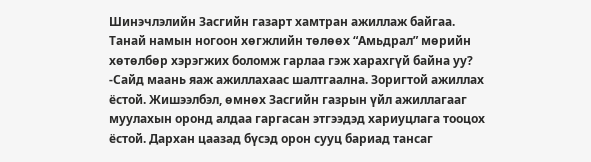Шинэчлэлийн Засгийн газарт хамтран ажиллаж байгаа. Танай намын ногоон хөгжлийн төлөөх “Амьдрал” мөрийн хөтөлбөр хэрэгжих боломж гарлаа гэж харахгүй байна уу?
-Сайд маань яаж ажиллахаас шалтгаална. Зоригтой ажиллах ёстой. Жишээлбэл, өмнөх Засгийн газрын үйл ажиллагааг муулахын оронд алдаа гаргасан этгээдэд хариуцлага тооцох ёстой. Дархан цаазад бүсэд орон сууц бариад тансаг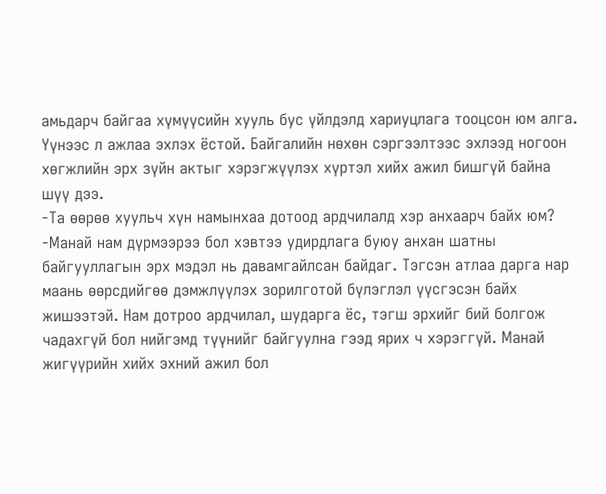амьдарч байгаа хүмүүсийн хууль бус үйлдэлд хариуцлага тооцсон юм алга. Үүнээс л ажлаа эхлэх ёстой. Байгалийн нөхөн сэргээлтээс эхлээд ногоон хөгжлийн эрх зүйн актыг хэрэгжүүлэх хүртэл хийх ажил бишгүй байна шүү дээ.
-Та өөрөө хуульч хүн намынхаа дотоод ардчилалд хэр анхаарч байх юм?
-Манай нам дүрмээрээ бол хэвтээ удирдлага буюу анхан шатны байгууллагын эрх мэдэл нь давамгайлсан байдаг. Тэгсэн атлаа дарга нар маань өөрсдийгөө дэмжлүүлэх зорилготой бүлэглэл үүсгэсэн байх жишээтэй. Нам дотроо ардчилал, шударга ёс, тэгш эрхийг бий болгож чадахгүй бол нийгэмд түүнийг байгуулна гээд ярих ч хэрэггүй. Манай жигүүрийн хийх эхний ажил бол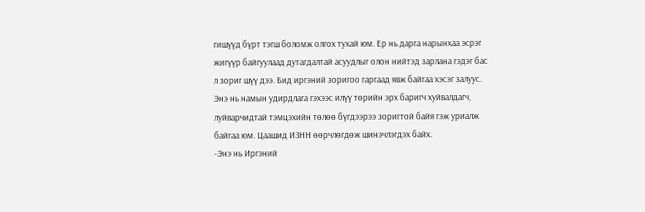гишүүд бүрт тэгш боломж олгох тухай юм. Ер нь дарга нарынхаа эсрэг жигүүр байгуулаад дутагдалтай асуудлыг олон нийтэд зарлана гэдэг бас л зориг шүү дээ. Бид иргэний зоригоо гаргаад явж байгаа хэсэг залуус. Энэ нь намын удирдлага гэхээс илүү төрийн эрх баригч хуйвалдагч, луйварчидтай тэмцэхийн төлөө бүгдээрээ зоригтой байя гэж уриалж байгаа юм. Цаашид ИЗНН өөрчлөгдөж шинэчлэгдэх байх.
-Энэ нь Иргэний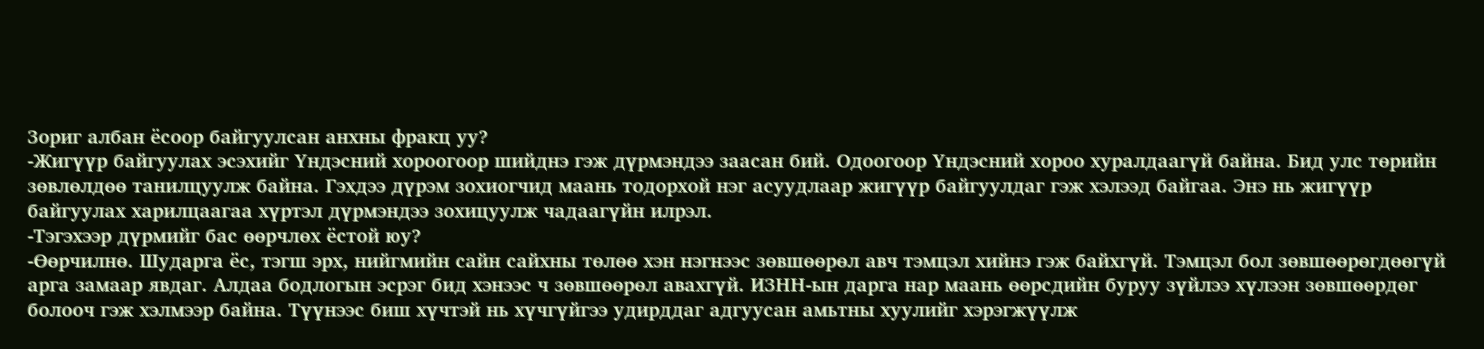Зориг албан ёсоор байгуулсан анхны фракц уу?
-Жигүүр байгуулах эсэхийг Үндэсний хороогоор шийднэ гэж дүрмэндээ заасан бий. Одоогоор Үндэсний хороо хуралдаагүй байна. Бид улс төрийн зөвлөлдөө танилцуулж байна. Гэхдээ дүрэм зохиогчид маань тодорхой нэг асуудлаар жигүүр байгуулдаг гэж хэлээд байгаа. Энэ нь жигүүр байгуулах харилцаагаа хүртэл дүрмэндээ зохицуулж чадаагүйн илрэл.
-Тэгэхээр дүрмийг бас өөрчлөх ёстой юу?
-Өөрчилнө. Шударга ёс, тэгш эрх, нийгмийн сайн сайхны төлөө хэн нэгнээс зөвшөөрөл авч тэмцэл хийнэ гэж байхгүй. Тэмцэл бол зөвшөөрөгдөөгүй арга замаар явдаг. Алдаа бодлогын эсрэг бид хэнээс ч зөвшөөрөл авахгүй. ИЗНН-ын дарга нар маань өөрсдийн буруу зүйлээ хүлээн зөвшөөрдөг болооч гэж хэлмээр байна. Түүнээс биш хүчтэй нь хүчгүйгээ удирддаг адгуусан амьтны хуулийг хэрэгжүүлж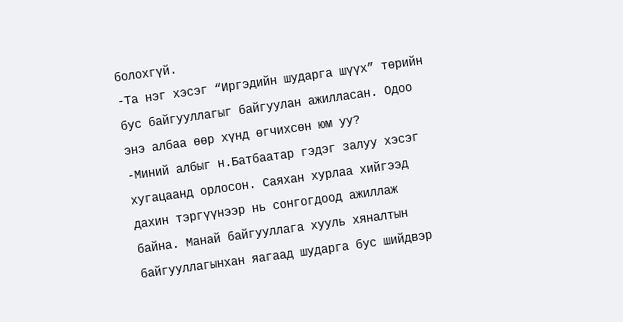болохгүй.
-Та нэг хэсэг “Иргэдийн шударга шүүх” төрийн бус байгууллагыг байгуулан ажилласан. Одоо энэ албаа өөр хүнд өгчихсөн юм уу?
-Миний албыг н.Батбаатар гэдэг залуу хэсэг хугацаанд орлосон. Саяхан хурлаа хийгээд дахин тэргүүнээр нь сонгогдоод ажиллаж байна. Манай байгууллага хууль хяналтын байгууллагынхан яагаад шударга бус шийдвэр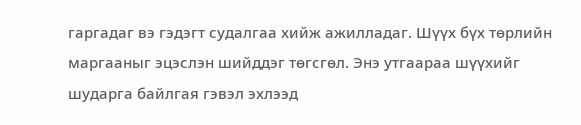гаргадаг вэ гэдэгт судалгаа хийж ажилладаг. Шүүх бүх төрлийн маргааныг эцэслэн шийддэг төгсгөл. Энэ утгаараа шүүхийг шударга байлгая гэвэл эхлээд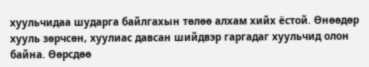хуульчидаа шударга байлгахын төлөө алхам хийх ёстой. Өнөөдөр хууль зөрчсөн, хуулиас давсан шийдвэр гаргадаг хуульчид олон байна. Өөрсдөө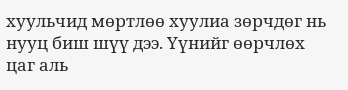хуульчид мөртлөө хуулиа зөрчдөг нь нууц биш шүү дээ. Үүнийг өөрчлөх цаг аль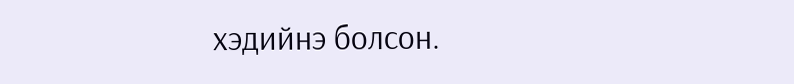хэдийнэ болсон.